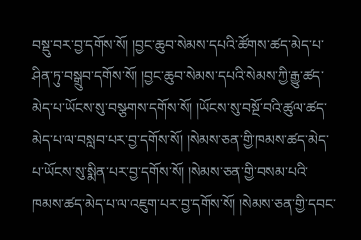བསྡུ་བར་བྱ་དགོས་སོ། །བྱང་ཆུབ་སེམས་དཔའི་ཚོགས་ཚད་མེད་པ་ཤིན་ཏུ་བསྒྲུབ་དགོས་སོ། །བྱང་ཆུབ་སེམས་དཔའི་སེམས་ཀྱི་རྒྱུ་ཚད་མེད་པ་ཡོངས་སུ་བསྩགས་དགོས་སོ། །ཡོངས་སུ་བསྔོ་བའི་ཚུལ་ཚད་མེད་པ་ལ་བསླབ་པར་བྱ་དགོས་སོ། །སེམས་ཅན་གྱི་ཁམས་ཚད་མེད་པ་ཡོངས་སུ་སྨིན་པར་བྱ་དགོས་སོ། །སེམས་ཅན་གྱི་བསམ་པའི་ཁམས་ཚད་མེད་པ་ལ་འཇུག་པར་བྱ་དགོས་སོ། །སེམས་ཅན་གྱི་དབང་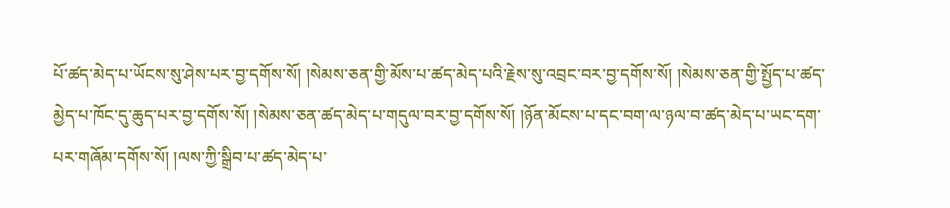པོ་ཚད་མེད་པ་ཡོངས་སུ་ཤེས་པར་བྱ་དགོས་སོ། །སེམས་ཅན་གྱི་མོས་པ་ཚད་མེད་པའི་རྗེས་སུ་འབྲང་བར་བྱ་དགོས་སོ། །སེམས་ཅན་གྱི་སྤྱོད་པ་ཚད་མྱེད་པ་ཁོང་དུ་ཆུད་པར་བྱ་དགོས་སོ། །སེམས་ཅན་ཚད་མེད་པ་གདུལ་བར་བྱ་དགོས་སོ། །ཉོན་མོངས་པ་དང་བག་ལ་ཉལ་བ་ཚད་མེད་པ་ཡང་དག་པར་གཞོམ་དགོས་སོ། །ལས་ཀྱི་སྒྲིབ་པ་ཚད་མེད་པ་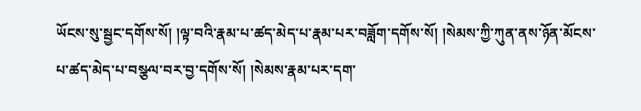ཡོངས་སུ་སྦྱང་དགོས་སོ། །ལྟ་བའི་རྣམ་པ་ཚད་མེད་པ་རྣམ་པར་བཟློག་དགོས་སོ། །སེམས་ཀྱི་ཀུན་ནས་ཉོན་མོངས་པ་ཚད་མེད་པ་བསྩལ་བར་བྱ་དགོས་སོ། །སེམས་རྣམ་པར་དག་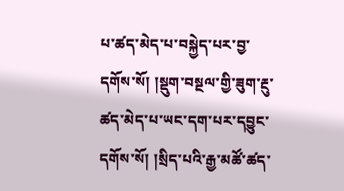པ་ཚད་མེད་པ་བསྐྱེད་པར་བྱ་དགོས་སོ། །སྡུག་བསྔལ་གྱི་ཟུག་རྔུ་ཚད་མེད་པ་ཡང་དག་པར་དབྱུང་དགོས་སོ། །སྲིད་པའི་རྒྱ་མཚོ་ཚད་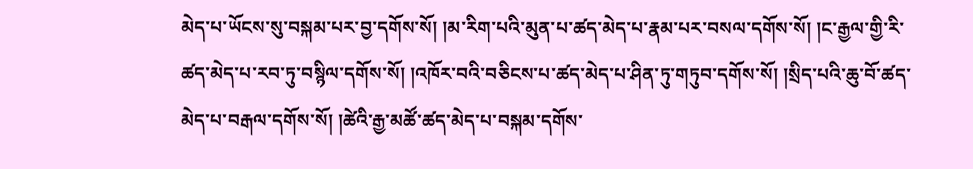མེད་པ་ཡོངས་སུ་བསྐམ་པར་བྱ་དགོས་སོ། །མ་རིག་པའི་མུན་པ་ཚད་མེད་པ་རྣམ་པར་བསལ་དགོས་སོ། །ང་རྒྱལ་གྱི་རི་ཚད་མེད་པ་རབ་ཏུ་བསྙིལ་དགོས་སོ། །འཁོར་བའི་བཅིངས་པ་ཚད་མེད་པ་ཤིན་ཏུ་གཏུབ་དགོས་སོ། །སྲིད་པའི་ཆུ་བོ་ཚད་མེད་པ་བརྒལ་དགོས་སོ། །ཚེའི་རྒྱ་མཚོ་ཚད་མེད་པ་བསྐམ་དགོས་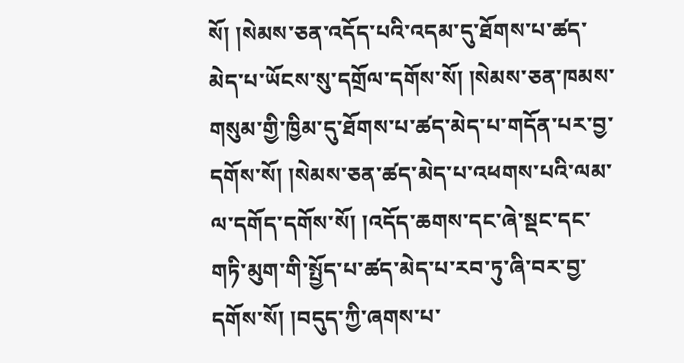སོ། །སེམས་ཅན་འདོད་པའི་འདམ་དུ་ཐོགས་པ་ཚད་མེད་པ་ཡོངས་སུ་དགྲོལ་དགོས་སོ། །སེམས་ཅན་ཁམས་གསུམ་གྱི་ཁྱིམ་དུ་ཐོགས་པ་ཚད་མེད་པ་གདོན་པར་བྱ་དགོས་སོ། །སེམས་ཅན་ཚད་མེད་པ་འཕགས་པའི་ལམ་ལ་དགོད་དགོས་སོ། །འདོད་ཆགས་དང་ཞེ་སྡང་དང་གཏི་མུག་གི་སྤྱོད་པ་ཚད་མེད་པ་རབ་ཏུ་ཞི་བར་བྱ་དགོས་སོ། །བདུད་ཀྱི་ཞགས་པ་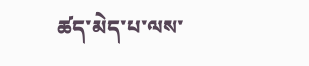ཚད་མེད་པ་ལས་